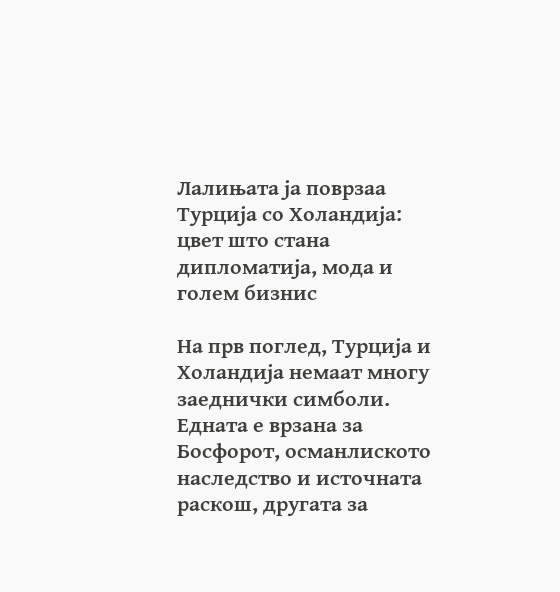Лалињата ја поврзаа Турција со Холандија: цвет што стана дипломатија, мода и голем бизнис

На прв поглед, Турција и Холандија немаат многу заеднички симболи. Едната е врзана за Босфорот, османлиското наследство и источната раскош, другата за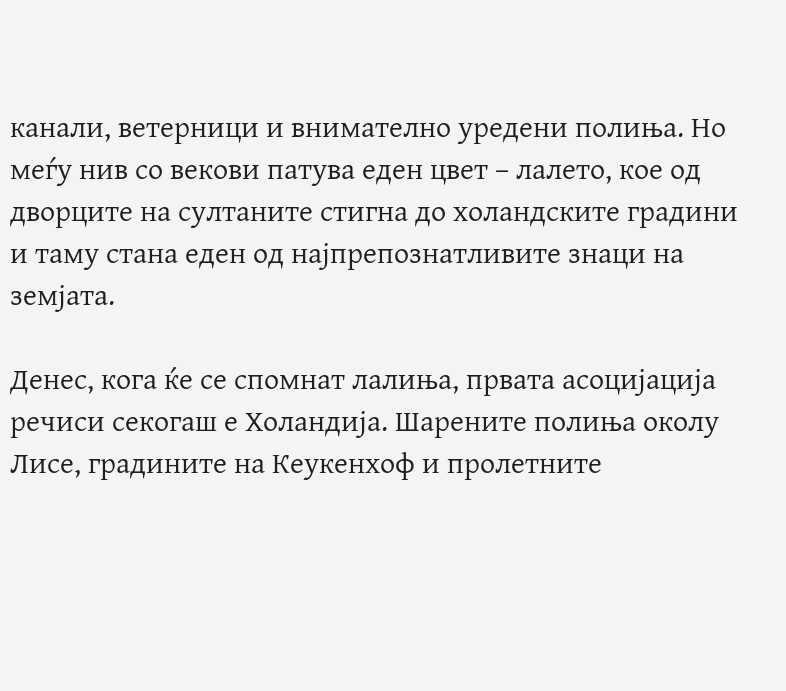канали, ветерници и внимателно уредени полиња. Но меѓу нив со векови патува еден цвет – лалето, кое од дворците на султаните стигна до холандските градини и таму стана еден од најпрепознатливите знаци на земјата.

Денес, кога ќе се спомнат лалиња, првата асоцијација речиси секогаш е Холандија. Шарените полиња околу Лисе, градините на Кеукенхоф и пролетните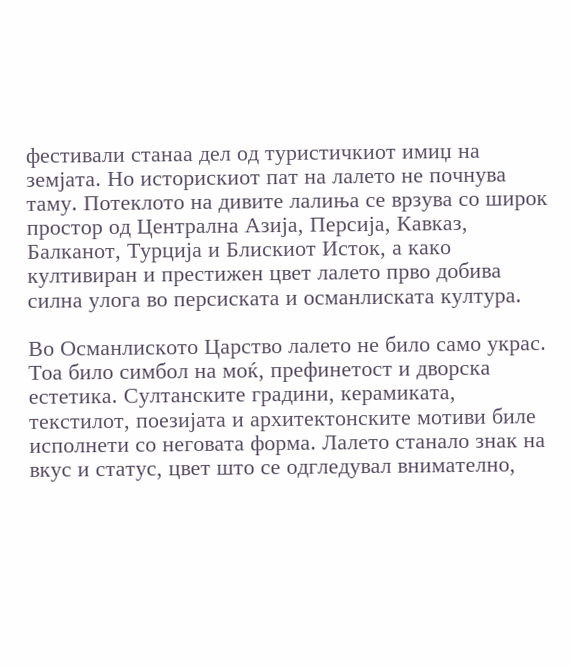фестивали станаа дел од туристичкиот имиџ на земјата. Но историскиот пат на лалето не почнува таму. Потеклото на дивите лалиња се врзува со широк простор од Централна Азија, Персија, Кавказ, Балканот, Турција и Блискиот Исток, а како култивиран и престижен цвет лалето прво добива силна улога во персиската и османлиската култура.

Во Османлиското Царство лалето не било само украс. Тоа било симбол на моќ, префинетост и дворска естетика. Султанските градини, керамиката, текстилот, поезијата и архитектонските мотиви биле исполнети со неговата форма. Лалето станало знак на вкус и статус, цвет што се одгледувал внимателно,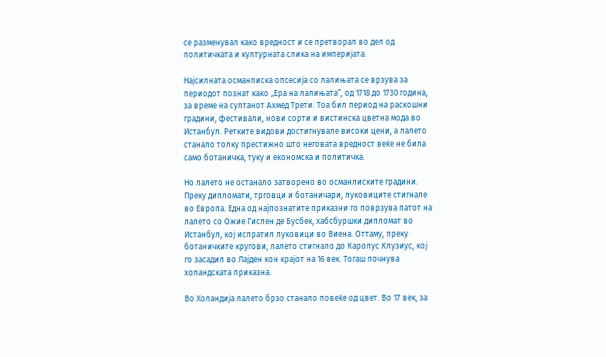се разменувал како вредност и се претворал во дел од политичката и културната слика на империјата.

Најсилната османлиска опсесија со лалињата се врзува за периодот познат како „Ера на лалињата“, од 1718 до 1730 година, за време на султанот Ахмед Трети. Тоа бил период на раскошни градини, фестивали, нови сорти и вистинска цветна мода во Истанбул. Ретките видови достигнувале високи цени, а лалето станало толку престижно што неговата вредност веќе не била само ботаничка, туку и економска и политичка.

Но лалето не останало затворено во османлиските градини. Преку дипломати, трговци и ботаничари, луковиците стигнале во Европа. Една од најпознатите приказни го поврзува патот на лалето со Ожие Гислен де Бусбек, хабсбуршки дипломат во Истанбул, кој испратил луковици во Виена. Оттаму, преку ботаничките кругови, лалето стигнало до Каролус Клузиус, кој го засадил во Лајден кон крајот на 16 век. Тогаш почнува холандската приказна.

Во Холандија лалето брзо станало повеќе од цвет. Во 17 век, за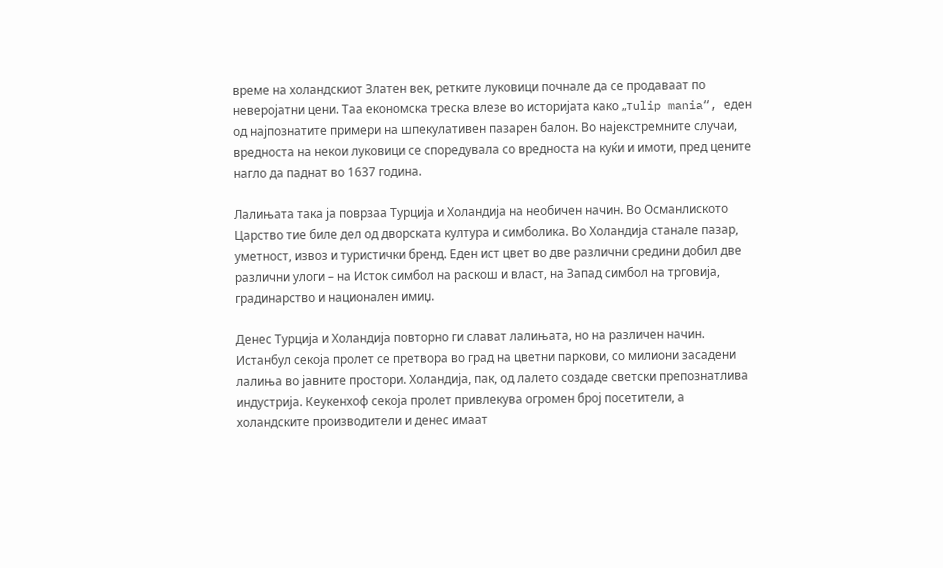време на холандскиот Златен век, ретките луковици почнале да се продаваат по неверојатни цени. Таа економска треска влезе во историјата како „тulip mania“, еден од најпознатите примери на шпекулативен пазарен балон. Во најекстремните случаи, вредноста на некои луковици се споредувала со вредноста на куќи и имоти, пред цените нагло да паднат во 1637 година.

Лалињата така ја поврзаа Турција и Холандија на необичен начин. Во Османлиското Царство тие биле дел од дворската култура и симболика. Во Холандија станале пазар, уметност, извоз и туристички бренд. Еден ист цвет во две различни средини добил две различни улоги – на Исток симбол на раскош и власт, на Запад симбол на трговија, градинарство и национален имиџ.

Денес Турција и Холандија повторно ги слават лалињата, но на различен начин. Истанбул секоја пролет се претвора во град на цветни паркови, со милиони засадени лалиња во јавните простори. Холандија, пак, од лалето создаде светски препознатлива индустрија. Кеукенхоф секоја пролет привлекува огромен број посетители, а холандските производители и денес имаат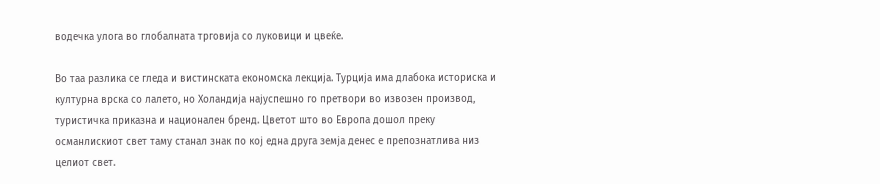водечка улога во глобалната трговија со луковици и цвеќе.

Во таа разлика се гледа и вистинската економска лекција. Турција има длабока историска и културна врска со лалето, но Холандија најуспешно го претвори во извозен производ, туристичка приказна и национален бренд. Цветот што во Европа дошол преку османлискиот свет таму станал знак по кој една друга земја денес е препознатлива низ целиот свет.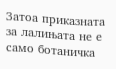Затоа приказната за лалињата не е само ботаничка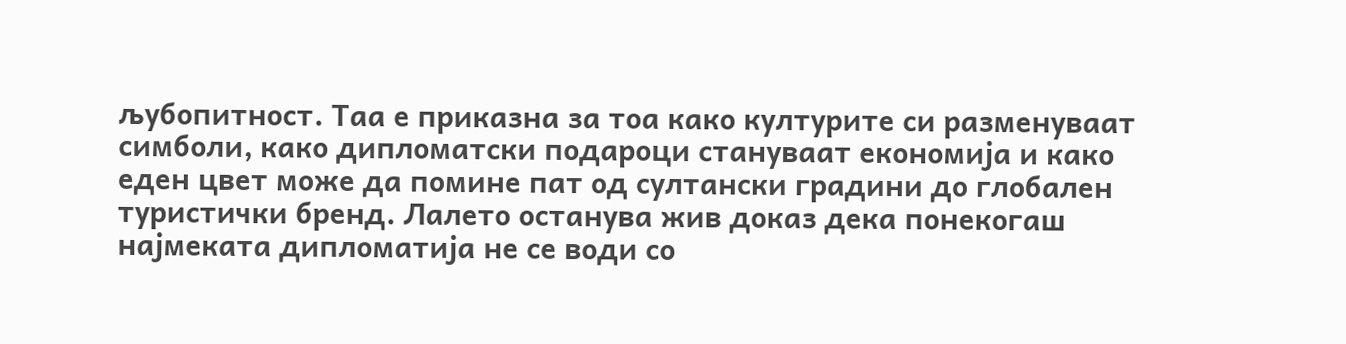љубопитност. Таа е приказна за тоа како културите си разменуваат симболи, како дипломатски подароци стануваат економија и како еден цвет може да помине пат од султански градини до глобален туристички бренд. Лалето останува жив доказ дека понекогаш најмеката дипломатија не се води со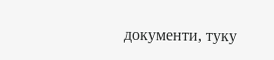документи, туку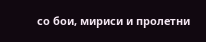со бои, мириси и пролетни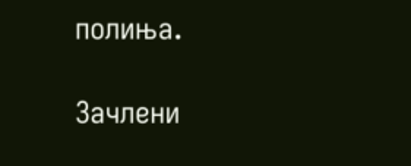полиња.

Зачлени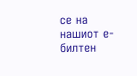се на нашиот е-билтен